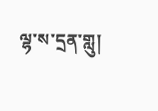ལྷ་ས་དྲན་གླུ།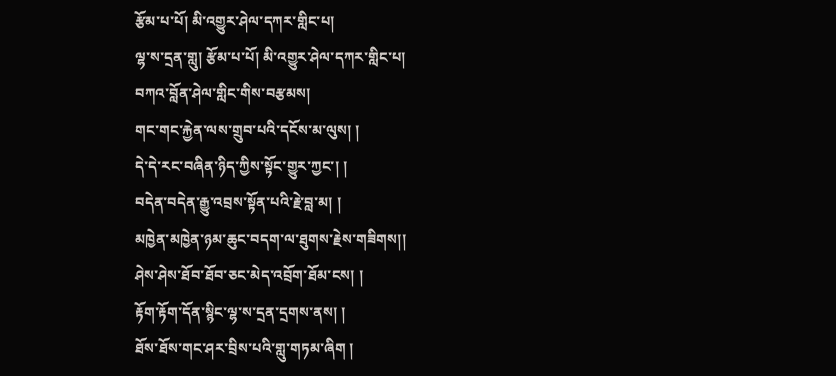རྩོམ་པ་པོ། མི་འགྱུར་ཤེལ་དཀར་གླིང་པ།
ལྷ་ས་དྲན་གླུ། རྩོམ་པ་པོ། མི་འགྱུར་ཤེལ་དཀར་གླིང་པ།
བཀའ་བློན་ཤེལ་གླིང་གིས་བརྩམས།
གང་གང་རྐྱེན་ལས་གྲུབ་པའི་དངོས་མ་ལུས། །
དེ་དེ་རང་བཞིན་ཉིད་ཀྱིས་སྟོང་གྱུར་ཀྱང་། །
བདེན་བདེན་རྒྱུ་འབྲས་སྟོན་པའི་རྗེ་བླ་མ། །
མཁྱེན་མཁྱེན་ཉམ་ཆུང་བདག་ལ་ཐུགས་རྗེས་གཟིགས།།
ཤེས་ཤེས་ཐོབ་ཐོབ་ཅང་མེད་འབྲོག་ཐོམ་ངས། །
རྟོག་རྟོག་དོན་སྙིང་ལྷ་ས་དྲན་དྲགས་ནས། །
ཐོས་ཐོས་གང་ཤར་བྲིས་པའི་གླུ་གཏམ་ཞིག །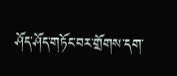ཤོད་ཤོད་གཏོང་བར་གྲོགས་དག་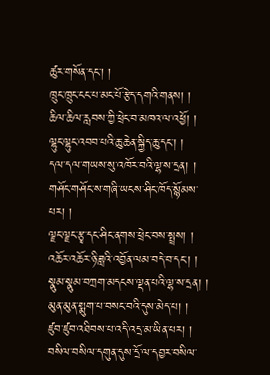ཚུར་གསོན་དང་། །
ཁྲུང་ཁྲུང་ངང་པ་མང་པོ་རྩེད་དགའི་གནས། །
ཆིལ་ཆིལ་རླབས་ཀྱི་ཕྲེང་བ་མཁའ་ལ་འཕྱོ། །
ལྷུང་ལྷུང་འབབ་པའི་ཆུ་ཆེན་སྐྱིད་ཆུ་དང་། །
དལ་དལ་གཡས་སུ་འཁོར་བའི་ལྷ་ས་དྲན། །
གཤོང་གཤོང་ས་གཞི་ཡངས་ཤིང་ཁོད་སྙོམས་པར། །
ལྗང་ལྗང་རྩྭ་དང་ཤིང་ནགས་ཕྲེང་བས་སྤྲས། །
འཆོར་འཆོར་ཉི་ཟླའི་འབྱོན་ལམ་བདེ་བ་དང་། །
སྣུམ་སྣུམ་བཀྲག་མདངས་ལྡན་པའི་ལྷ་ས་དྲན། །
མུན་མུན་སྨུག་པ་བསང་བའི་དུས་མེད་པ། །
ཛུབ་ཛུབ་འཐིབས་པ་འདི་འདྲ་མ་ཡིན་པར། །
བསིལ་བསིལ་དགུན་དུས་དྲོ་ལ་དབྱར་བསིལ་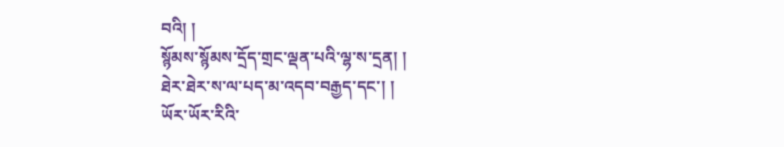བའི། །
སྙོམས་སྙོམས་དྲོད་གྲང་ལྡན་པའི་ལྷ་ས་དྲན། །
ཐེར་ཐེར་ས་ལ་པད་མ་འདབ་བརྒྱད་དང་། །
ཡོར་ཡོར་རིའི་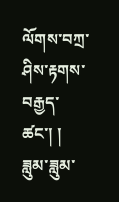ལོགས་བཀྲ་ཤིས་རྟགས་བརྒྱད་ཚང་། །
ཟླུམ་ཟླུམ་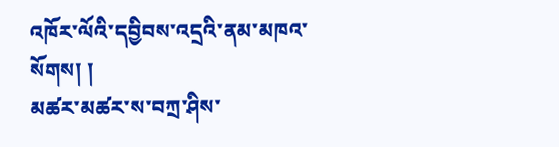འཁོར་ལོའི་དབྱིབས་འདྲའི་ནམ་མཁའ་སོགས། །
མཚར་མཚར་ས་བཀྲ་ཤིས་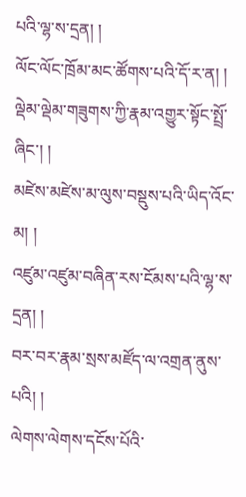པའི་ལྷ་ས་དྲན། །
ལོང་ལོང་ཁྲོམ་མང་ཚོགས་པའི་དོ་ར་ན། །
ལྡེམ་ལྡེམ་གཟུགས་ཀྱི་རྣམ་འགྱུར་སྟོང་སྤྲོ་ཞིང་། །
མཛེས་མཛེས་མ་ལུས་བསྡུས་པའི་ཡིད་འོང་མ། །
འཛུམ་འཛུམ་བཞིན་རས་ངོམས་པའི་ལྷ་ས་དྲན། །
བར་བར་རྣམ་སྲས་མཛོད་ལ་འགྲན་ནུས་པའི། །
ལེགས་ལེགས་དངོས་པོའི་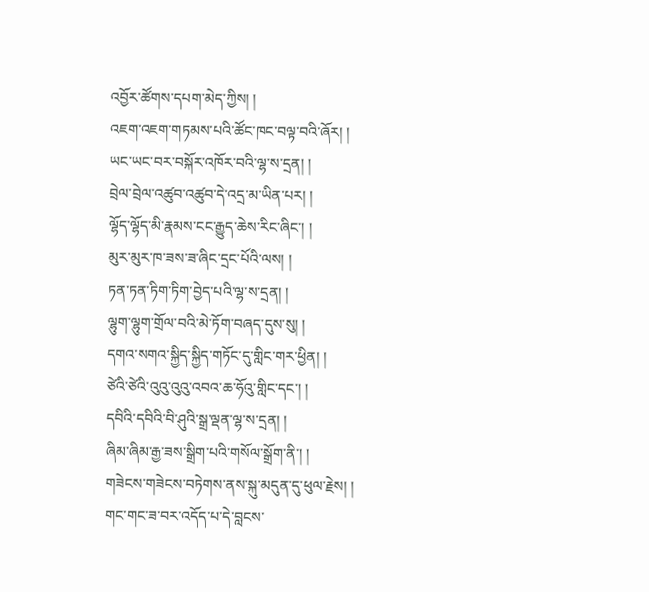འབྱོར་ཚོགས་དཔག་མེད་ཀྱིས། །
འཇག་འཇག་གཏམས་པའི་ཚོང་ཁང་བལྟ་བའི་ཞོར། །
ཡང་ཡང་བར་བསྐོར་འཁོར་བའི་ལྷ་ས་དྲན། །
བྲེལ་བྲེལ་འཚུབ་འཚུབ་དེ་འདྲ་མ་ཡིན་པར། །
ལྷོད་ལྷོད་མི་རྣམས་ངང་རྒྱུད་ཆེས་རིང་ཞིང་། །
མུར་མུར་ཁ་ཟས་ཟ་ཞིང་དྲང་པོའི་ལས། །
ཏན་ཏན་ཏིག་ཏིག་བྱེད་པའི་ལྷ་ས་དྲན། །
ལྷུག་ལྷུག་གྲོལ་བའི་མེ་ཏོག་བཞད་དུས་སུ། །
དགའ་སགའ་སྐྱིད་སྐྱིད་གཏོང་དུ་གླིང་གར་ཕྱིན། །
ཙེའི་ཙེའི་འུའུ་འུའུ་འབའ་ཆ་ཧོའུ་གླིང་དང་། །
དབིའི་དབིའི་བི་ཤུའི་སྒྲ་ལྡན་ལྷ་ས་དྲན། །
ཞིམ་ཞིམ་རྒྱ་ཟས་སྒྲིག་པའི་གསོལ་སྒྲོག་ནི་། །
གཟེངས་གཟེངས་བཏེགས་ནས་སྐུ་མདུན་དུ་ཕུལ་རྗེས། །
གང་གང་ཟ་བར་འདོད་པ་དེ་བླངས་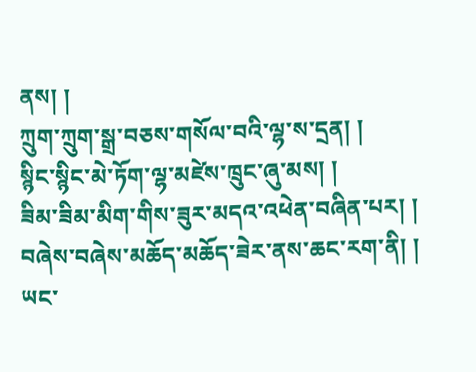ནས། །
ཀྲུག་ཀྲུག་སྒྲ་བཅས་གསོལ་བའི་ལྷ་ས་དྲན། །
སྙིང་སྙིང་མེ་ཏོག་ལྷ་མཛེས་ཁྲུང་ཞུ་མས། །
ཟིམ་ཟིམ་མིག་གིས་ཟུར་མདའ་འཕེན་བཞིན་པར། །
བཞེས་བཞེས་མཆོད་མཆོད་ཟེར་ནས་ཆང་རག་ནི། །
ཡང་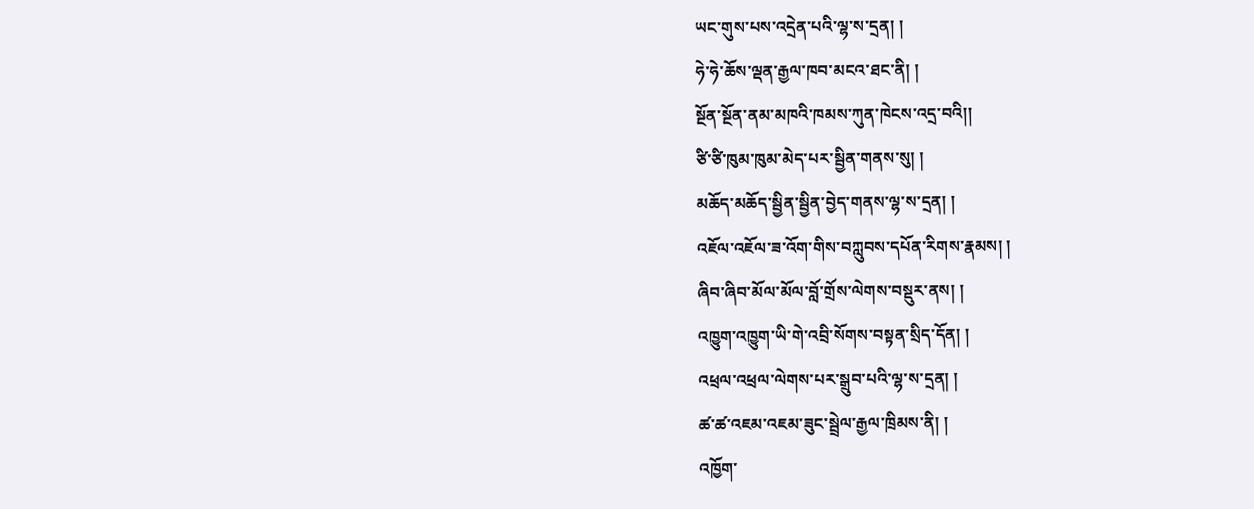ཡང་གུས་པས་འདྲེན་པའི་ལྷ་ས་དྲན། །
ཧེ་ཧེ་ཆོས་ལྡན་རྒྱལ་ཁབ་མངའ་ཐང་ནི། །
སྔོན་སྔོན་ནམ་མཁའི་ཁམས་ཀུན་ཁེངས་འདྲ་བའི།།
ཙི་ཙི་ཁུམ་ཁུམ་མེད་པར་སྦྱིན་གནས་སུ། །
མཆོད་མཆོད་སྦྱིན་སྦྱིན་བྱེད་གནས་ལྷ་ས་དྲན། །
འཇོལ་འཇོལ་ཟ་འོག་གིས་བཀླུབས་དཔོན་རིགས་རྣམས། །
ཞིབ་ཞིབ་མོལ་མོལ་བློ་གྲོས་ལེགས་བསྡུར་ནས། །
འཁྱུག་འཁྱུག་ཡི་གེ་འབྲི་སོགས་བསྟན་སྲིད་དོན། །
འཕྲལ་འཕྲལ་ལེགས་པར་སྒྲུབ་པའི་ལྷ་ས་དྲན། །
ཚ་ཚ་འཇམ་འཇམ་ཟུང་སྦྲེལ་རྒྱལ་ཁྲིམས་ནི། །
འཁྱོག་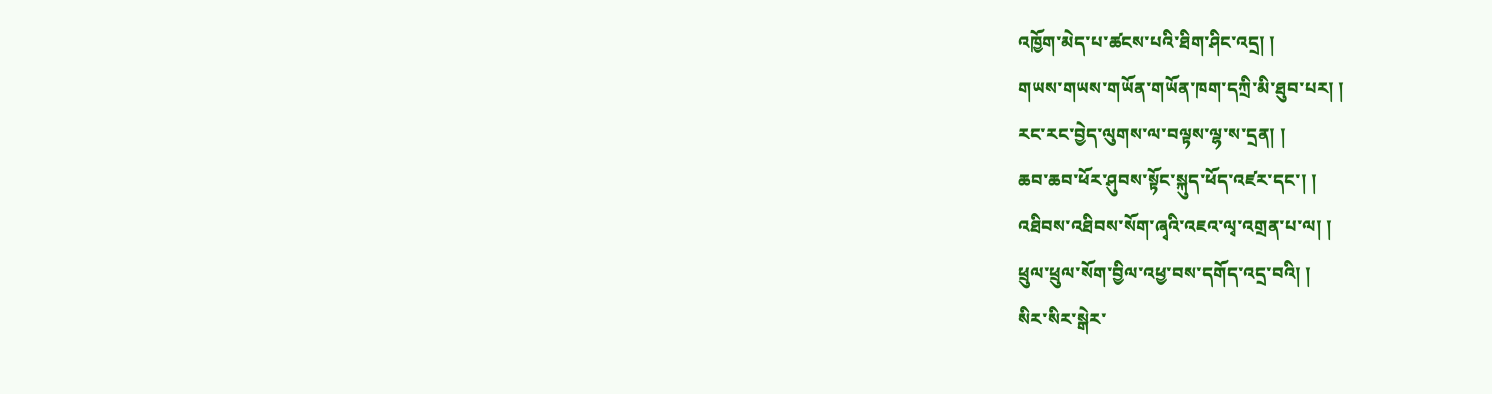འཁྱོག་མེད་པ་ཚངས་པའི་ཐིག་ཤིང་འདྲ། །
གཡས་གཡས་གཡོན་གཡོན་ཁག་དཀྲི་མི་ཐུབ་པར། །
རང་རང་བྱེད་ལུགས་ལ་བལྟས་ལྷ་ས་དྲན། །
ཆབ་ཆབ་ཕོར་ཤུབས་སྟོང་སྐུད་ཕོད་འཛར་དང་། །
འཐིབས་འཐིབས་སོག་ཞྭའི་འཇའ་ལྭ་འགྲན་པ་ལ། །
ཕྲུལ་ཕྲུལ་སོག་བྱིལ་འཕྱ་བས་དགོད་འདྲ་བའི། །
སིར་སིར་སྒེར་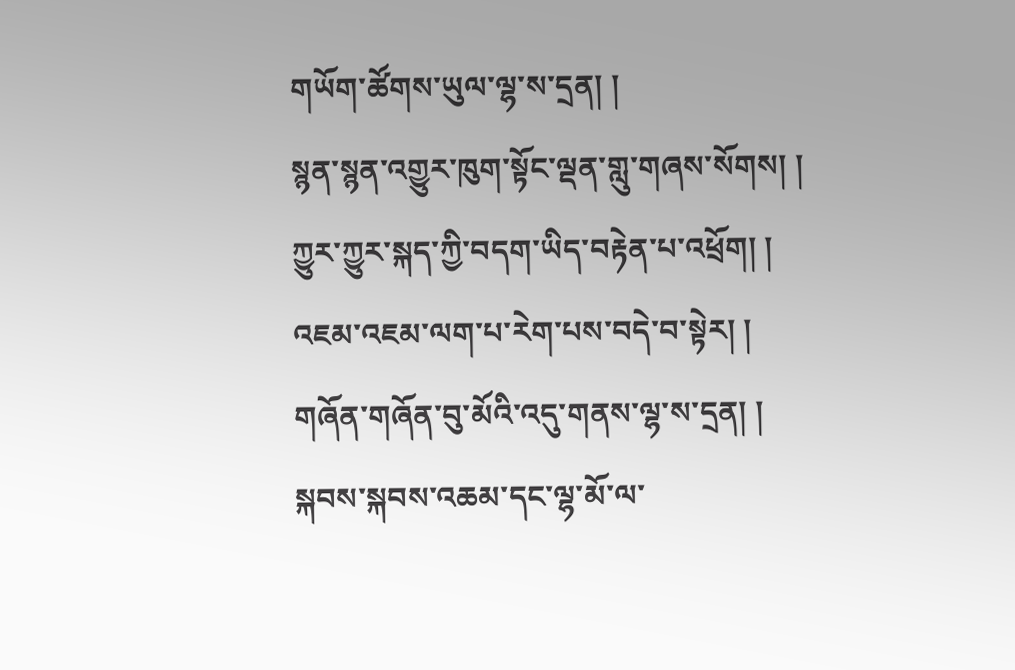གཡོག་ཚོགས་ཡུལ་ལྷ་ས་དྲན། །
སྙན་སྙན་འགྱུར་ཁུག་སྟོང་ལྡན་གླུ་གཞས་སོགས། །
ཀྱུར་ཀྱུར་སྐད་ཀྱི་བདག་ཡིད་བརྟེན་པ་འཕྲོག། །
འཇམ་འཇམ་ལག་པ་རེག་པས་བདེ་བ་སྟེར། །
གཞོན་གཞོན་བུ་མོའི་འདུ་གནས་ལྷ་ས་དྲན། །
སྐབས་སྐབས་འཆམ་དང་ལྷ་མོ་ལ་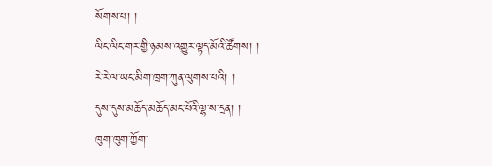སོགས་པ། །
ལིང་ལིང་གར་གྱི་ཉམས་འགྱུར་ལྟད་མོའི་ཚོགས། །
རེ་རེ་ལ་ཡང་མིག་ཁྲག་ཀུན་ལུགས་པའི། །
དུས་དུས་མཆོད་མཆོད་མང་པོའི་ལྷ་ས་དྲན། །
ཁུག་ཁུག་ཀྱོག་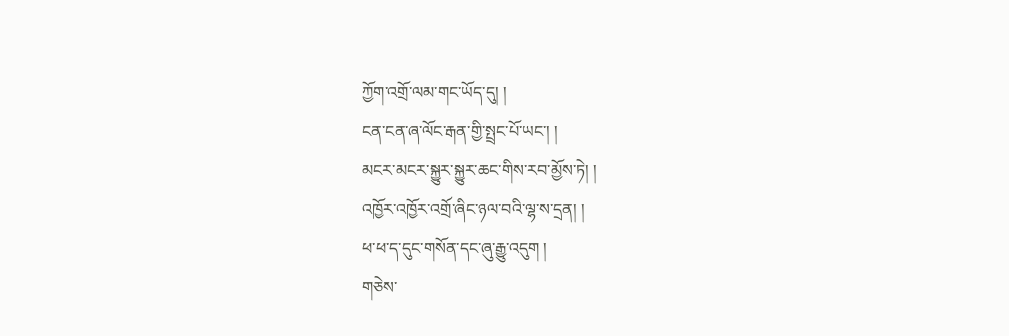ཀྱོག་འགྲོ་ལམ་གང་ཡོད་དུ། །
ངན་ངན་ཞ་ལོང་རྒན་གྱི་སྤྲང་པོ་ཡང་། །
མངར་མངར་སྐྱུར་སྐྱུར་ཆང་གིས་རབ་མྱོས་ཏེ། །
འཁྱོར་འཁྱོར་འགྲོ་ཞིང་ཉལ་བའི་ལྷ་ས་དྲན། །
ཕ་ཕ་ད་དུང་གསོན་དང་ཞུ་རྒྱུ་འདུག །
གཅེས་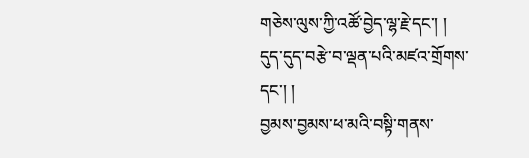གཅེས་ལུས་ཀྱི་འཚོ་བྱེད་ལྷ་རྗེ་དང་། །
དུད་དུད་བརྩེ་བ་ལྡན་པའི་མཛའ་གྲོགས་དང་། །
བྱམས་བྱམས་ཕ་མའི་བསྟི་གནས་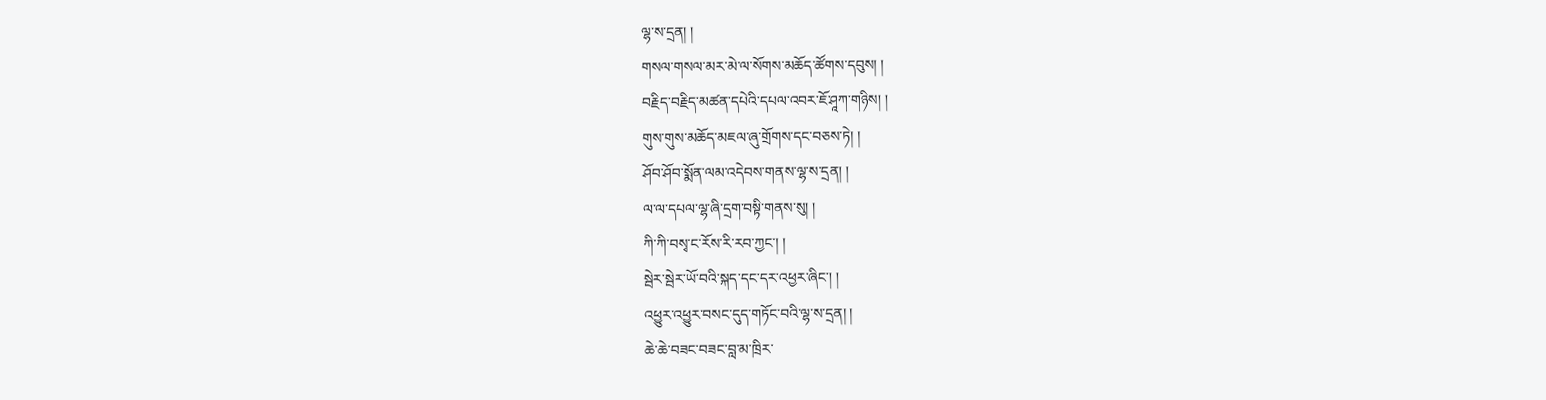ལྷ་ས་དྲན། །
གསལ་གསལ་མར་མེ་ལ་སོགས་མཆོད་ཚོགས་དབུས། །
བརྗིད་བརྗིད་མཚན་དཔེའི་དཔལ་འབར་ཇོ་ཤཱཀ་གཉིས། །
གུས་གུས་མཆོད་མཇལ་ཞུ་གྲོགས་དང་བཅས་ཏེ། །
ཤོབ་ཤོབ་སྨོན་ལམ་འདེབས་གནས་ལྷ་ས་དྲན། །
ལ་ལ་དཔལ་ལྷ་ཞི་དྲག་བསྟི་གནས་སུ། །
ཀི་ཀི་བསྭ་ང་རོས་རི་རབ་ཀྱང་། །
སྦེར་སྦེར་ཡོ་བའི་སྐད་དང་དར་འཕྱར་ཞིང་། །
འཕྱུར་འཕྱུར་བསང་དུད་གཏོང་བའི་ལྷ་ས་དྲན། །
ཆེ་ཆེ་བཟང་བཟང་བླ་མ་ཁྲིར་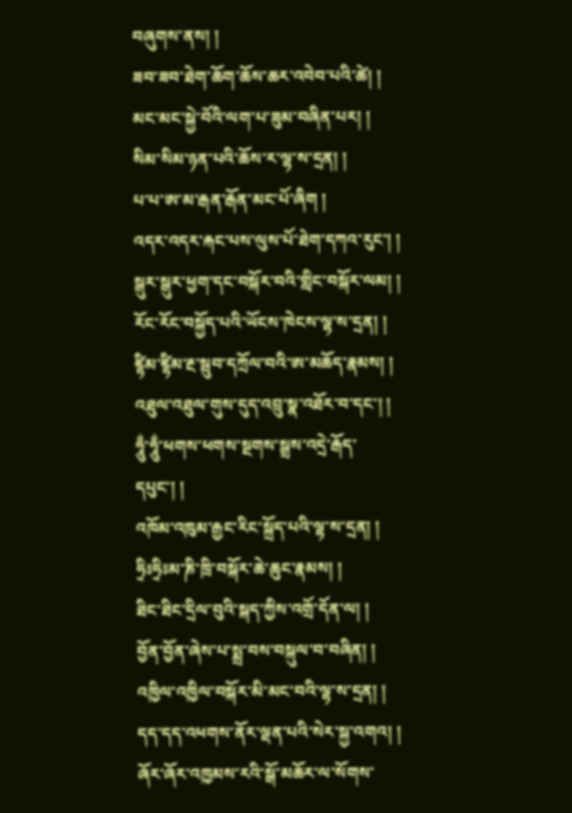བཞུགས་ནས། །
ཟབ་ཟབ་ཐེག་ཆོག་ཆོས་ཆར་འབེབ་པའི་ཚེ། །
མང་མང་སྐྱེ་བོའི་ལག་པ་ཟུམ་བཞིན་པར། །
སིམ་སིམ་ཉན་པའི་ཆོས་ར་ལྷ་ས་དྲན། །
པ་པ་ཨ་མ་རྒན་རྒོན་མང་པོ་ཞིག །
འདར་འདར་རྐང་པས་ལུས་པོ་ཐེག་དཀའ་རུང་། །
སྒུར་སྒུར་ཕྱག་དང་བསྐོར་བའི་གླིང་བསྐོར་ལམ། །
རོང་རོང་བསྐྱོད་པའི་ཡོངས་ཁེངས་ལྷ་ས་དྲན། །
ཛྷིམ་ཛྷིམ་རྔ་སྦུབ་དཀྲོལ་བའི་ཨ་མཆོད་རྣམས། །
འཐུལ་འཐུལ་གུས་དུད་འབྲུ་སྣ་འཐོར་བ་དང་། །
ཧཱུྂ་ཧཱུྂ་ཕགས་ཕགས་སྔགས་སྒྲས་འདྲེ་རྒོད་དཔུང་། །
འཁོམ་འཁུམ་རྒྱང་རིང་སྐྲོད་པའི་ལྷ་ས་དྲན། །
ཧྲིཿཧྲིཿམ་ཎི་ཁྲི་བསྐོར་ཆེ་ཆུང་རྣམས། །
ཐིང་ཐིང་དྲིལ་བུའི་སྐད་ཀྱིས་འགྲོ་དོན་ལ། །
བྱོན་བྱོན་ཞེས་པ་སྨྲ་བས་བསྐུལ་བ་བཞིན། །
འཁྱིལ་འཁྱིལ་བསྐོར་མི་མང་བའི་ལྷ་ས་དྲན། །
དད་དད་འཕགས་ནོར་ལྡན་པའི་སེར་སྐྱ་འགའ། །
ཞོར་ཞོར་འཁྱམས་རའི་སྒོ་མཆོར་ལ་སོགས་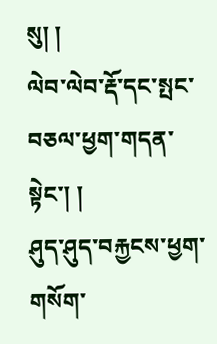སུ། །
ལེབ་ལེབ་རྡོ་དང་སྤང་བཅལ་ཕྱག་གདན་སྟེང་། །
ཤུད་ཤུད་བརྐྱངས་ཕྱག་གསོག་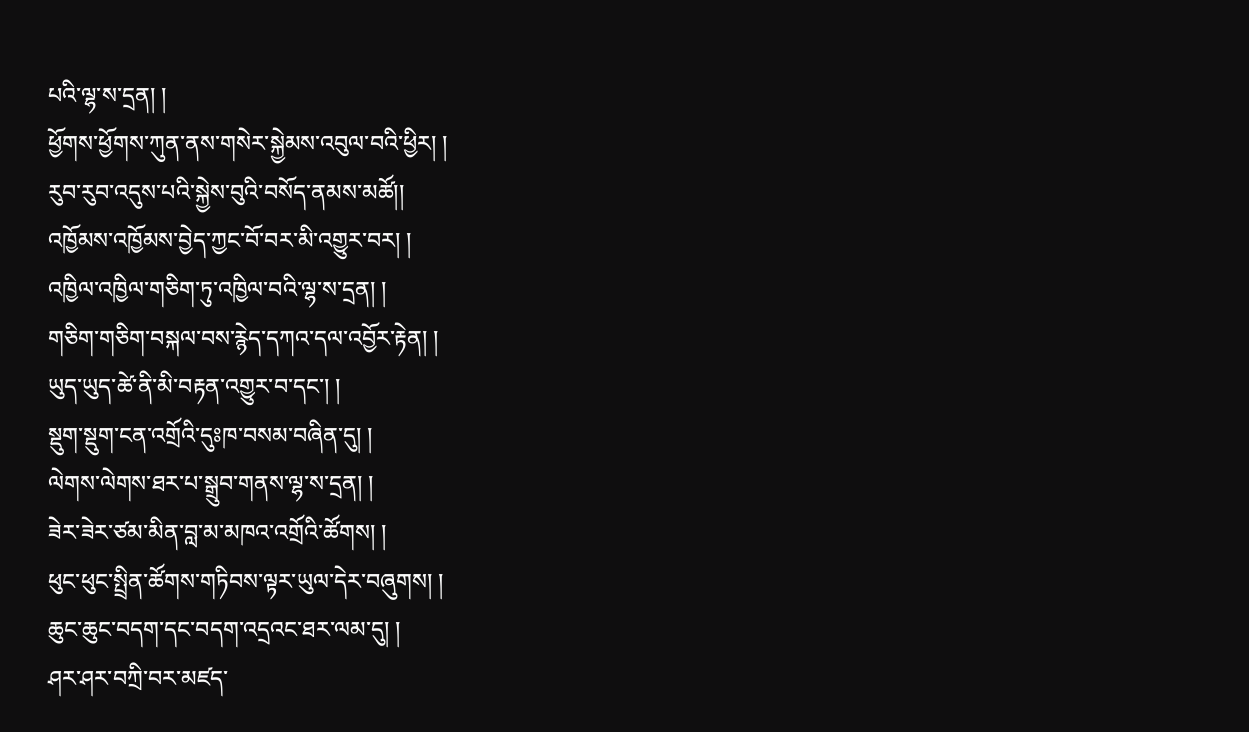པའི་ལྷ་ས་དྲན། །
ཕྱོགས་ཕྱོགས་ཀུན་ནས་གསེར་སྐྱེམས་འབུལ་བའི་ཕྱིར། །
རུབ་རུབ་འདུས་པའི་སྐྱེས་བུའི་བསོད་ནམས་མཚོ།།
འཁྱོམས་འཁྱོམས་བྱེད་ཀྱང་བོ་བར་མི་འགྱུར་བར། །
འཁྱིལ་འཁྱིལ་གཅིག་ཏུ་འཁྱིལ་བའི་ལྷ་ས་དྲན། །
གཅིག་གཅིག་བསྐལ་བས་རྙེད་དཀའ་དལ་འབྱོར་རྟེན། །
ཡུད་ཡུད་ཚེ་ནི་མི་བརྟན་འགྱུར་བ་དང་། །
སྡུག་སྡུག་ངན་འགྲོའི་དུཿཁ་བསམ་བཞིན་དུ། །
ལེགས་ལེགས་ཐར་པ་སྒྲུབ་གནས་ལྷ་ས་དྲན། །
ཟེར་ཟེར་ཙམ་མིན་བླ་མ་མཁའ་འགྲོའི་ཚོགས། །
ཕུང་ཕུང་སྤྲིན་ཚོགས་གཏིབས་ལྟར་ཡུལ་དེར་བཞུགས། །
ཆུང་ཆུང་བདག་དང་བདག་འདྲའང་ཐར་ལམ་དུ། །
ཤར་ཤར་བཀྲི་བར་མཛད་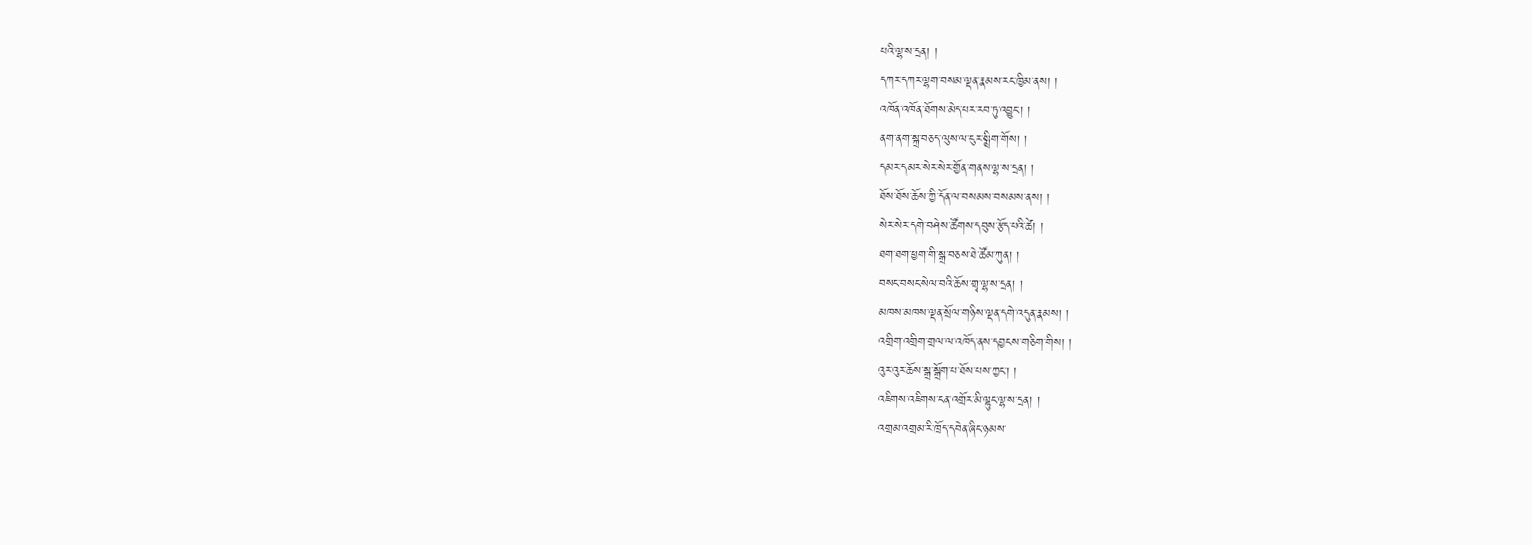པའི་ལྷ་ས་དྲན། །
དཀར་དཀར་ལྷག་བསམ་ལྡན་རྣམས་རང་ཁྱིམ་ནས། །
འཁོན་འཁོན་ཐོགས་མེད་པར་རབ་ཏུ་འབྱུང་། །
ནག་ནག་སྐྲ་བཅད་ལུས་ལ་ངུར་སྨྲིག་གོས། །
དམར་དམར་སེར་སེར་གྱོན་གནས་ལྷ་ས་དྲན། །
ཐོས་ཐོས་ཆོས་ཀྱི་དོན་ལ་བསམས་བསམས་ནས། །
སེར་སེར་དགེ་བཤེས་ཚོགས་དབུས་རྩོད་པའི་ཚེ། །
ཐག་ཐག་ཕྱག་གི་སྒྲ་བཅས་ཐེ་ཚོམ་ཀུན། །
བསང་བསང་སེལ་བའི་ཆོས་གྲྭ་ལྷ་ས་དྲན། །
མཁས་མཁས་ལྡན་སྲོལ་གཉིས་ལྡན་དགེ་འདུན་རྣམས། །
འགྲིག་འགྲིག་གྲལ་ལ་འཁོད་ནས་དབྱངས་གཅིག་གིས། །
འུར་འུར་ཆོས་སྒྲ་སྒྲོག་པ་ཐོས་པས་ཀྱང་། །
འཇིགས་འཇིགས་ངན་འགྲོར་མི་ལྷུང་ལྷ་ས་དྲན། །
འགྲམ་འགྲམ་རི་ཁྲོད་དབེན་ཞིང་ཉམས་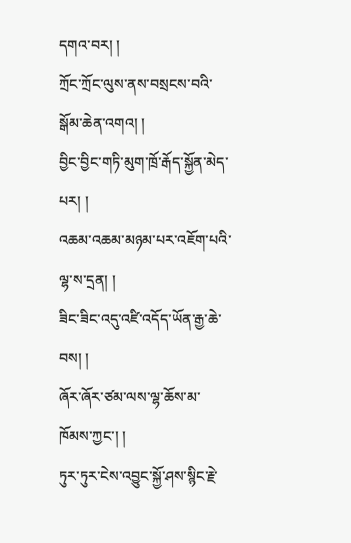དགའ་བར། །
ཀྲོང་ཀྲོང་ལུས་ནས་བསྲངས་བའི་སྒོམ་ཆེན་འགའ། །
བྱིང་བྱིང་གཏི་མུག་ཁྲོ་རྒོད་སྐྱོན་མེད་པར། །
འཆམ་འཆམ་མཉམ་པར་འཇོག་པའི་ལྷ་ས་དྲན། །
ཟིང་ཟིང་འདུ་འཛི་འདོད་ཡོན་རྒྱ་ཆེ་བས། །
ཞོར་ཞོར་ཙམ་ལས་ལྷ་ཆོས་མ་ཁོམས་ཀྱང་། །
ཏུར་ཏུར་ངེས་འབྱུང་སྐྱོ་ཤས་སྙིང་རྗེ་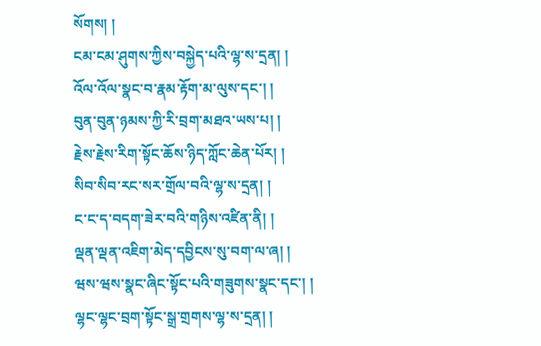སོགས། །
ངམ་ངམ་ཤུགས་ཀྱིས་བསྐྱེད་པའི་ལྷ་ས་དྲན། །
འོལ་འོལ་སྣང་བ་རྣམ་རྟོག་མ་ལུས་དང་། །
བུན་བུན་ཉམས་ཀྱི་རི་བྲག་མཐའ་ཡས་པ། །
རྗེས་རྗེས་རིག་སྟོང་ཆོས་ཉིད་ཀློང་ཆེན་པོར། །
སིབ་སིབ་རང་སར་གྲོལ་བའི་ལྷ་ས་དྲན། །
ང་ང་ད་བདག་ཟེར་བའི་གཉིས་འཛིན་ནི། །
ལྡན་ལྡན་འཇིག་མེད་དབྱིངས་སུ་བག་ལ་ཞ། །
ཝས་ཝས་སྣང་ཞིང་སྟོང་པའི་གཟུགས་སྣང་དང་། །
ལྷང་ལྷང་བྲག་སྟོང་སྒྲ་གྲགས་ལྷ་ས་དྲན། །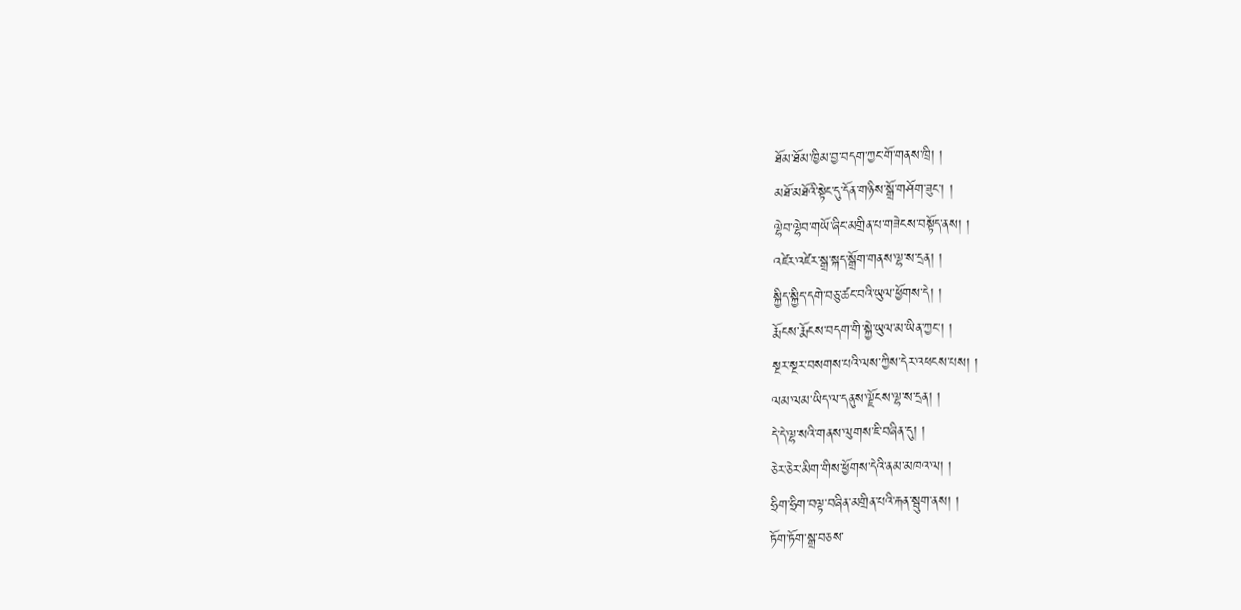ཐོམ་ཐོམ་ཁྱིམ་བྱ་བདག་ཀྱང་གོ་གནས་ཁྲི། །
མཐོ་མཐོའི་སྟེང་དུ་དོན་གཉིས་སྒྲོ་གཤོག་ཟུང་། །
ལྷེབ་ལྷེབ་གཡོ་ཞིང་མགྲིན་པ་གཟེངས་བསྟོད་ནས། །
འཛེར་འཛེར་སྒྲ་སྐད་སྒྲོག་གནས་ལྷ་ས་དྲན། །
སྐྱིད་སྐྱིད་དགེ་བཅུ་ཚང་བའི་ཡུལ་ཕྱོགས་དེ། །
རྨོངས་རྨོངས་བདག་གི་སྐྱེ་ཡུལ་མ་ཡིན་ཀྱང་། །
སྔར་སྔར་བསགས་པའི་ལས་ཀྱིས་དེར་འཕངས་པས། །
ལམ་ལམ་ཡིད་ལ་དནུས་ལྗོངས་ལྷ་ས་དྲན། །
དེ་དེ་ལྷ་སའི་གནས་ལུགས་ཇི་བཞིན་དུ། །
ཅེར་ཅེར་མིག་གིས་ཕྱོགས་དེའི་ནམ་མཁའ་ལ། །
ཧྲིག་ཧྲིག་བལྟ་བཞིན་མགྲིན་པའི་རྐན་སྦུག་ནས། །
ཏོག་ཏོག་སྒྲ་བཅས་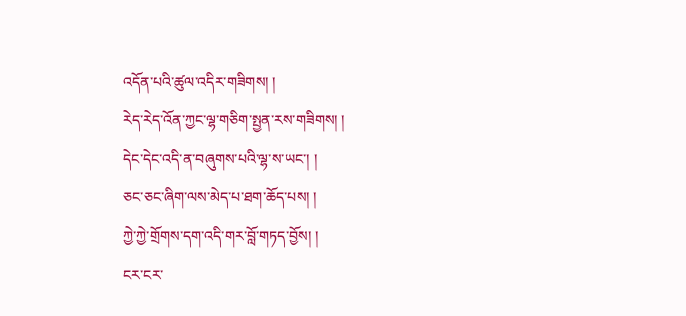འདོན་པའི་ཚུལ་འདིར་གཟིགས། །
རེད་རེད་འོན་ཀྱང་ལྷ་གཅིག་སྤྱན་རས་གཟིགས། །
དེང་དེང་འདི་ན་བཞུགས་པའི་ལྷ་ས་ཡང་། །
ཅང་ཅང་ཞིག་ལས་མེད་པ་ཐག་ཆོད་པས། །
ཀྱེ་ཀྱེ་གྲོགས་དག་འདི་གར་བློ་གཏད་བྱོས། །
ངར་ངར་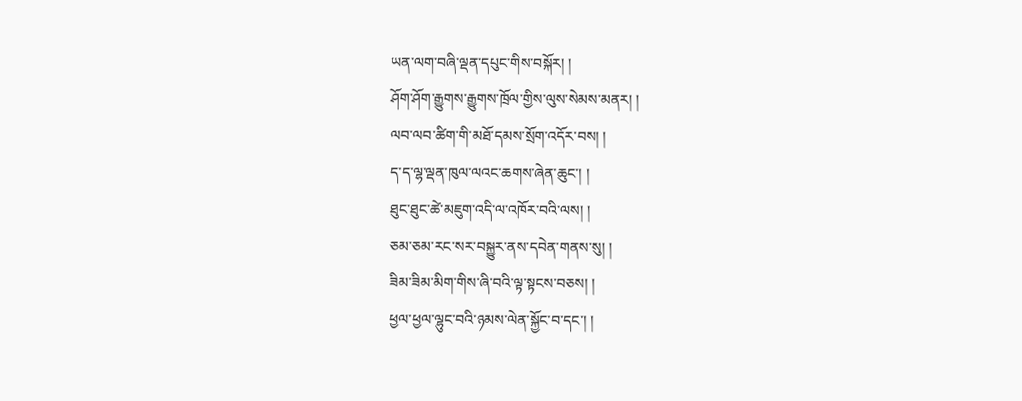ཡན་ལག་བཞི་ལྡན་དཔུང་གིས་བསྐོར། །
ཤོག་ཤོག་རྒྱུགས་རྒྱུགས་ཁྲོལ་གྱིས་ལུས་སེམས་མནར། །
ལབ་ལབ་ཚིག་གི་མཐོ་དམས་སྲོག་འདོར་བས། །
ད་ད་ལྷ་ལྡན་ཁུལ་ལའང་ཆགས་ཞེན་ཆུང་། །
ཐུང་ཐུང་ཚེ་མཇུག་འདི་ལ་འཁོར་བའི་ལས། །
ཅམ་ཅམ་རང་སར་བསྐྱུར་ནས་དབེན་གནས་སུ། །
ཟིམ་ཟིམ་མིག་གིས་ཞི་བའི་ལྟ་སྟངས་བཅས། །
ཕྱལ་ཕྱལ་ལྷུང་བའི་ཉམས་ལེན་སྐྱོང་བ་དང་། །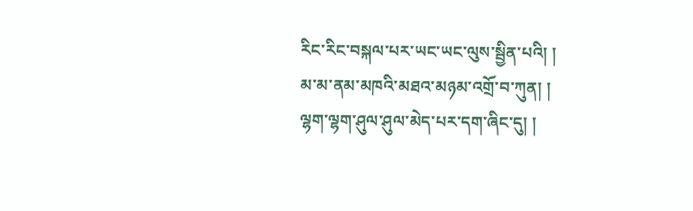རིང་རིང་བསྐལ་པར་ཡང་ཡང་ལུས་སྦྱིན་པའི། །
མ་མ་ནམ་མཁའི་མཐའ་མཉམ་འགྲོ་བ་ཀུན། །
ལྷག་ལྷག་ཤུལ་ཤུལ་མེད་པར་དག་ཞིང་དུ། །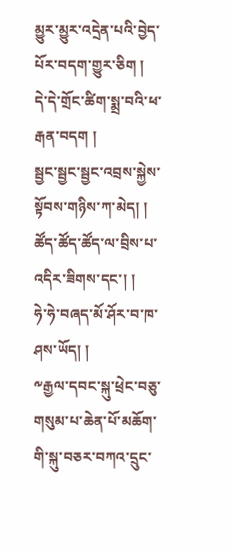མྱུར་མྱུར་འདྲེན་པའི་བྱེད་པོར་བདག་གྱུར་ཅིག །
དེ་དེ་གྲོང་ཚིག་སྨྲ་བའི་ཕ་རྒན་བདག །
སྦྱང་སྦྱང་སྦྱང་འབྲས་སྐྱེས་སྟོབས་གཉིས་ཀ་མེད། །
ཚོད་ཚོད་ཚོད་ལ་བྲིས་པ་འདིར་ཟིགས་དང་། །
ཧེ་ཧེ་བཞད་མོ་ཤོར་བ་ཁ་ཤས་ཡོད། །
༸རྒྱལ་དབང་སྐུ་ཕྲེང་བཅུ་གསུམ་པ་ཆེན་པོ་མཆོག་གི་སྐུ་བཅར་བཀའ་དྲུང་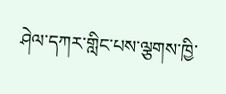ཤེལ་དཀར་གླིང་པས་ལྕགས་ཁྱི་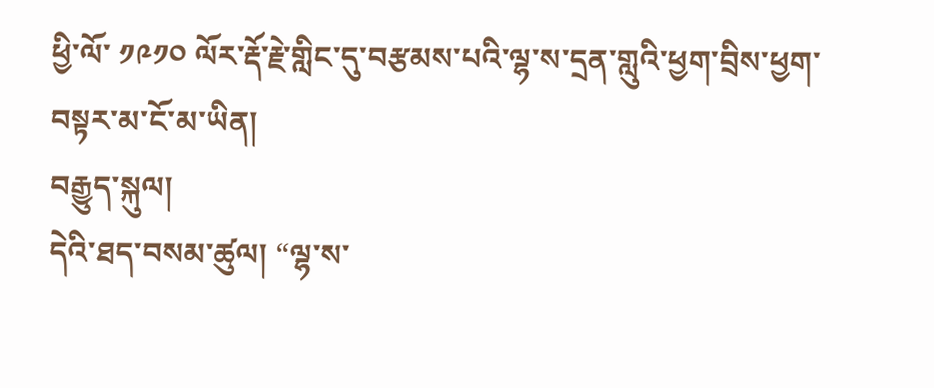ཕྱི་ལོ་ ༡༩༡༠ ལོར་རྡོ་རྗེ་གླིང་དུ་བརྩམས་པའི་ལྷ་ས་དྲན་གླུའི་ཕྱག་བྲིས་ཕྱག་བསྟར་མ་ངོ་མ་ཡིན།
བརྒྱུད་སྐུལ།
དེའི་ཐད་བསམ་ཚུལ། “ལྷ་ས་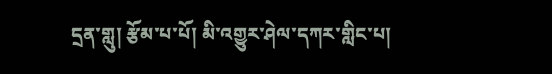དྲན་གླུ། རྩོམ་པ་པོ། མི་འགྱུར་ཤེལ་དཀར་གླིང་པ།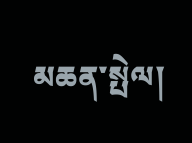མཆན་སྤེལ།